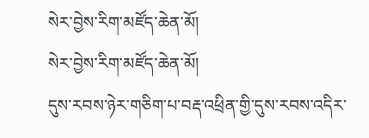སེར་བྱེས་རིག་མཛོད་ཆེན་མོ།
སེར་བྱེས་རིག་མཛོད་ཆེན་མོ།
དུས་རབས་ཉེར་གཅིག་པ་བརྡ་འཕྲིན་གྱི་དུས་རབས་འདིར་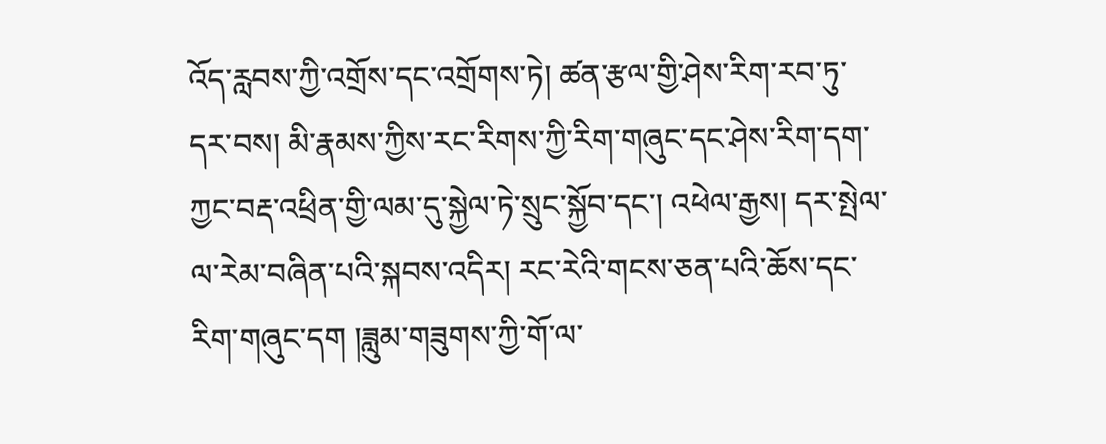འོད་རླབས་ཀྱི་འགྲོས་དང་འགྲོགས་ཏེ། ཚན་རྩལ་གྱི་ཤེས་རིག་རབ་ཏུ་དར་བས། མི་རྣམས་ཀྱིས་རང་རིགས་ཀྱི་རིག་གཞུང་དང་ཤེས་རིག་དག་ཀྱང་བརྡ་འཕྲིན་གྱི་ལམ་དུ་སྐྱེལ་ཏེ་སྲུང་སྐྱོབ་དང་། འཕེལ་རྒྱས། དར་སྤེལ་ལ་རེམ་བཞིན་པའི་སྐབས་འདིར། རང་རེའི་གངས་ཅན་པའི་ཆོས་དང་རིག་གཞུང་དག །ཟླུམ་གཟུགས་ཀྱི་གོ་ལ་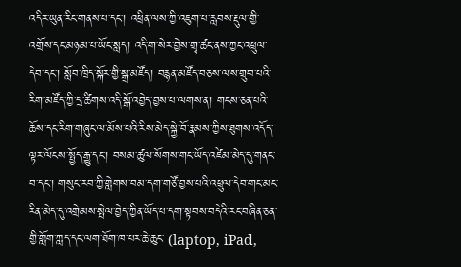འདིར་ཡུན་རིང་གནས་པ་དང་། འཕྲིན་ལས་ཀྱི་འཇུག་པ་རླབས་རྡུལ་གྱི་འགྲོས་དང་མཉམ་པ་ཡོང་སླད། འདི་ག་སེར་བྱེས་གྲྭ་ཚང་ནས་ཀྱང་འཕྲུལ་དེབ་དང་། སློབ་ཁྲིད་སྐོར་གྱི་སྒྲ་མཛོད། བརྙན་མཛོད་བཅས་ལས་གྲུབ་པའི་རིག་མཛོད་ཀྱི་དྲ་ཚིགས་འདི་སྒོ་འབྱེད་བྱས་པ་ལགས་ན། གངས་ཅན་པའི་ཆོས་དང་རིག་གཞུང་ལ་མོས་པའི་རིས་མེད་སྐྱེ་བོ་རྣམས་ཀྱིས་ཐུགས་འདོད་ལྟར་ལོངས་སྤྱོད་རྒྱུ་དང་། བསམ་ཚུལ་སོགས་གང་ཡོད་འཛེམ་མེད་དུ་གནང་བ་དང་། གསུང་རབ་ཀྱི་གླེགས་བམ་དག་གཙོ་བྱས་པའི་འཕྲུལ་དེབ་གང་མང་རིན་མེད་དུ་འགྲེམས་སྤེལ་བྱེད་ཀྱིན་ཡོད་པ་དག་སྟབས་བདེའི་རང་བཞིན་ཅན་གྱི་གློག་ཀླད་དང་ལག་ཐོག་ཁ་པར་ཆེ་ཆུང་ (laptop, iPad,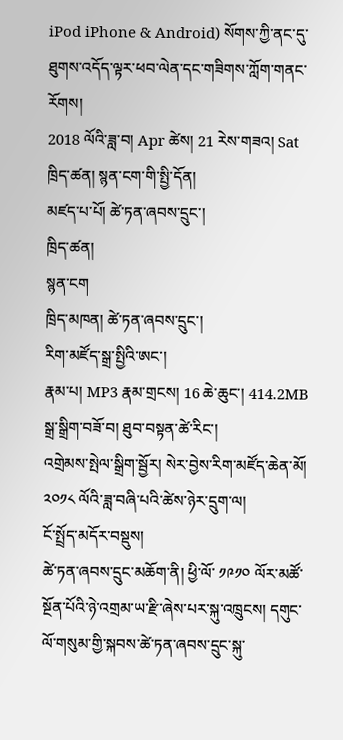iPod iPhone & Android) སོགས་ཀྱི་ནང་དུ་ཐུགས་འདོད་ལྟར་ཕབ་ལེན་དང་གཟིགས་ཀློག་གནང་རོགས།
2018 ལོའི་ཟླ་བ། Apr ཚེས། 21 རེས་གཟའ། Sat
ཁྲིད་ཚན། སྙན་ངག་གི་སྤྱི་དོན།
མཛད་པ་པོ། ཚེ་ཏན་ཞབས་དྲུང་།
ཁྲིད་ཚན།
སྙན་ངག
ཁྲིད་མཁན། ཚེ་ཏན་ཞབས་དྲུང་།
རིག་མཛོད་སྒྲ་སྤྱིའི་ཨང་།
རྣམ་པ། MP3 རྣམ་གྲངས། 16 ཆེ་ཆུང་། 414.2MB
སྒྲ་སྒྲིག་བཟོ་བ། ཐུབ་བསྟན་ཚེ་རིང་།
འགྲེམས་སྤེལ་སྒྲིག་སྦྱོར། སེར་བྱེས་རིག་མཛོད་ཆེན་མོ།
༢༠༡༨ ལོའི་ཟླ་བཞི་པའི་ཚེས་ཉེར་དྲུག་ལ།
ངོ་སྤྲོད་མདོར་བསྡུས།
ཚེ་ཏན་ཞབས་དྲུང་མཆོག་ནི། ཕྱི་ལོ་ ༡༩༡༠ ལོར་མཚོ་སྔོན་པོའི་ཉེ་འགྲམ་ཡ་རྫི་ཞེས་པར་སྐུ་འཁྲུངས། དགུང་ལོ་གསུམ་གྱི་སྐབས་ཚེ་ཏན་ཞབས་དྲུང་སྐུ་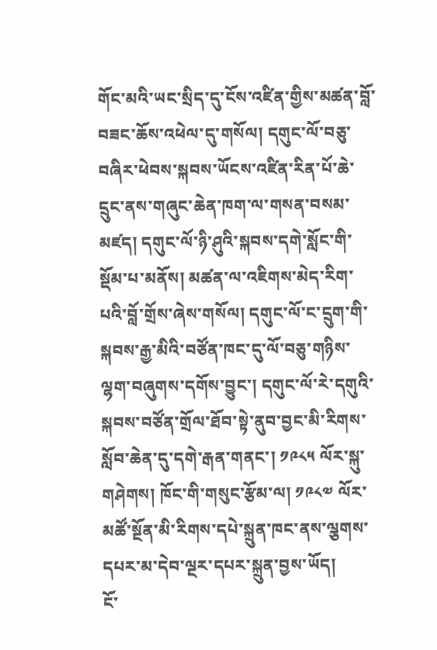གོང་མའི་ཡང་སྲིད་དུ་ངོས་འཛིན་གྱིས་མཚན་བློ་བཟང་ཆོས་འཕེལ་དུ་གསོལ། དགུང་ལོ་བཅུ་བཞིར་ཕེབས་སྐབས་ཡོངས་འཛིན་རིན་པོ་ཆེ་དྲུང་ནས་གཞུང་ཆེན་ཁག་ལ་གསན་བསམ་མཛད། དགུང་ལོ་ཉི་ཤུའི་སྐབས་དགེ་སློང་གི་སྡོམ་པ་མནོས། མཚན་ལ་འཇིགས་མེད་རིག་པའི་བློ་གྲོས་ཞེས་གསོལ། དགུང་ལོ་ང་དྲུག་གི་སྐབས་རྒྱ་མིའི་བཙོན་ཁང་དུ་ལོ་བཅུ་གཉིས་ལྷག་བཞུགས་དགོས་བྱུང་། དགུང་ལོ་རེ་དགུའི་སྐབས་བཙོན་གྲོལ་ཐོབ་སྟེ་ནུབ་བྱང་མི་རིགས་སློབ་ཆེན་དུ་དགེ་རྒན་གནང་། ༡༩༨༥ ལོར་སྐུ་གཤེགས། ཁོང་གི་གསུང་རྩོམ་ལ། ༡༩༨༧ ལོར་མཚོ་སྔོན་མི་རིགས་དཔེ་སྐྲུན་ཁང་ནས་ལྕགས་དཔར་མ་དེབ་ལྔར་དཔར་སྐྲུན་བྱས་ཡོད།
ངོ་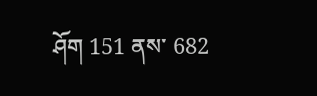ཤོག 151 ནས་ 682